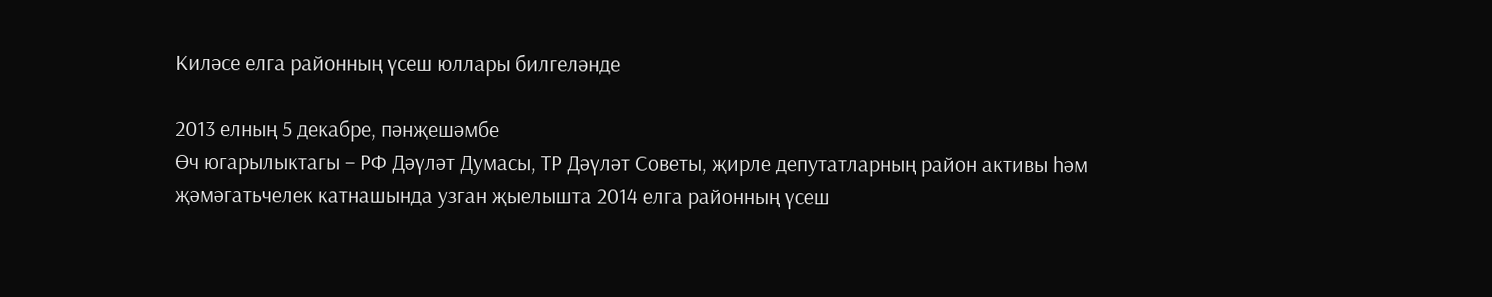Киләсе елга районның үсеш юллары билгеләнде

2013 елның 5 декабре, пәнҗешәмбе
Өч югарылыктагы – РФ Дәүләт Думасы, ТР Дәүләт Советы, җирле депутатларның район активы һәм җәмәгатьчелек катнашында узган җыелышта 2014 елга районның үсеш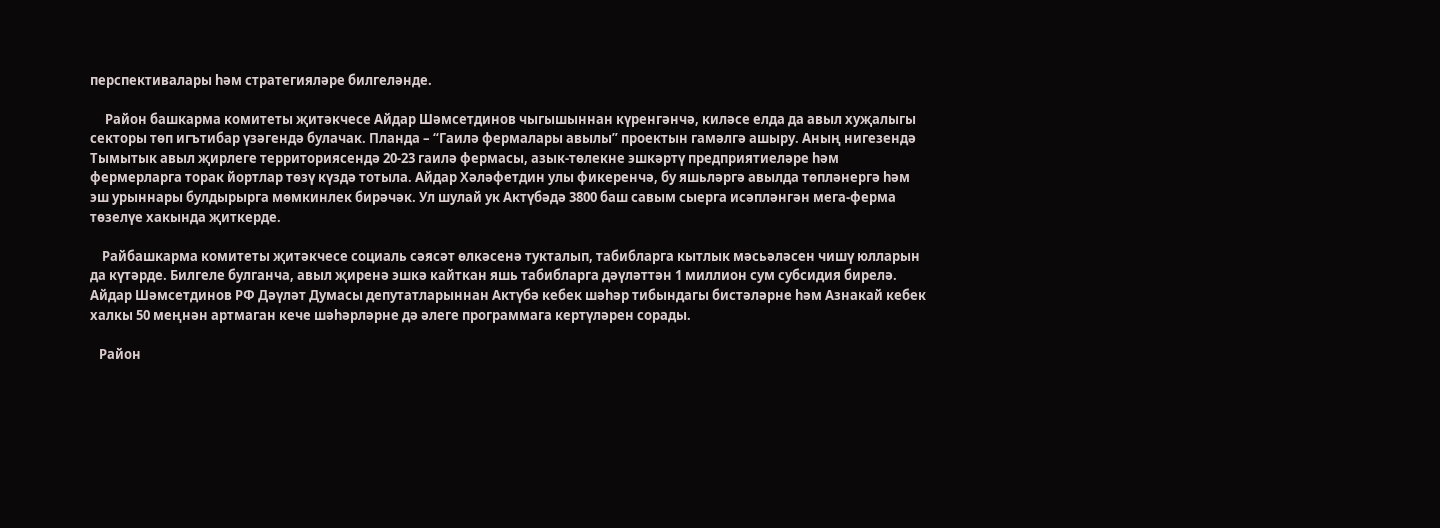перспективалары һәм стратегияләре билгеләнде.

     Район башкарма комитеты җитәкчесе Айдар Шәмсетдинов чыгышыннан күренгәнчә, киләсе елда да авыл хуҗалыгы секторы төп игътибар үзәгендә булачак. Планда – “Гаилә фермалары авылы” проектын гамәлгә ашыру. Аның нигезендә Тымытык авыл җирлеге территориясендә 20-23 гаилә фермасы, азык-төлекне эшкәртү предприятиеләре һәм фермерларга торак йортлар төзү күздә тотыла. Айдар Хәләфетдин улы фикеренчә, бу яшьләргә авылда төпләнергә һәм эш урыннары булдырырга мөмкинлек бирәчәк. Ул шулай ук Актүбәдә 3800 баш савым сыерга исәпләнгән мега-ферма төзелүе хакында җиткерде.

    Райбашкарма комитеты җитәкчесе социаль сәясәт өлкәсенә тукталып, табибларга кытлык мәсьәләсен чишү юлларын да күтәрде. Билгеле булганча, авыл җиренә эшкә кайткан яшь табибларга дәүләттән 1 миллион сум субсидия бирелә. Айдар Шәмсетдинов РФ Дәүләт Думасы депутатларыннан Актүбә кебек шәһәр тибындагы бистәләрне һәм Азнакай кебек халкы 50 меңнән артмаган кече шәһәрләрне дә әлеге программага кертүләрен сорады.

   Район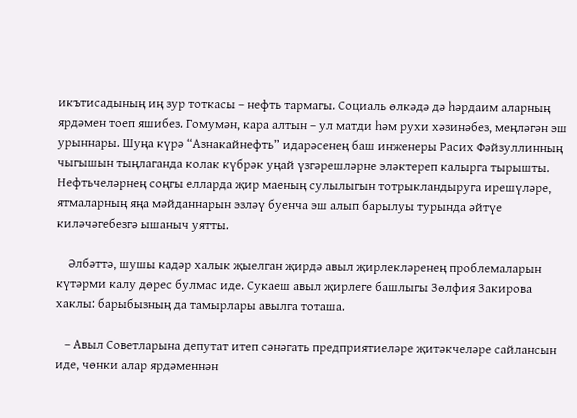икътисадының иң зур тоткасы – нефть тармагы. Социаль өлкәдә дә һәрдаим аларның ярдәмен тоеп яшибез. Гомумән, кара алтын – ул матди һәм рухи хәзинәбез, меңләгән эш урыннары. Шуңа күрә “Азнакайнефть” идарәсенең баш инженеры Расих Фәйзуллинның чыгышын тыңлаганда колак күбрәк уңай үзгәрешләрне эләктереп калырга тырышты. Нефтьчеләрнең соңгы елларда җир маеның сулылыгын тотрыкландыруга ирешүләре, ятмаларның яңа мәйданнарын эзләү буенча эш алып барылуы турында әйтүе киләчәгебезгә ышаныч уятты.

    Әлбәттә, шушы кадәр халык җыелган җирдә авыл җирлекләренең проблемаларын күтәрми калу дөрес булмас иде. Сукаеш авыл җирлеге башлыгы Зөлфия Закирова хаклы: барыбызның да тамырлары авылга тоташа.

   – Авыл Советларына депутат итеп сәнәгать предприятиеләре җитәкчеләре сайлансын иде, чөнки алар ярдәменнән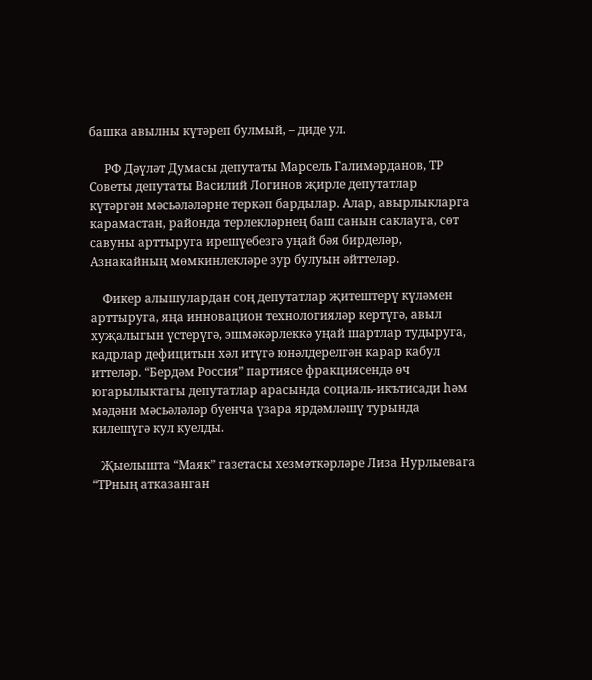башка авылны күтәреп булмый, – диде ул.

     РФ Дәүләт Думасы депутаты Марсель Галимәрданов, ТР Советы депутаты Василий Логинов җирле депутатлар күтәргән мәсьәләләрне теркәп бардылар. Алар, авырлыкларга карамастан, районда терлекләрнең баш санын саклауга, сөт савуны арттыруга ирешүебезгә уңай бәя бирделәр, Азнакайның мөмкинлекләре зур булуын әйттеләр.

    Фикер алышулардан соң депутатлар җитештерү күләмен арттыруга, яңа инновацион технологияләр кертүгә, авыл хуҗалыгын үстерүгә, эшмәкәрлеккә уңай шартлар тудыруга, кадрлар дефицитын хәл итүгә юнәлдерелгән карар кабул иттеләр. “Бердәм Россия” партиясе фракциясендә өч югарылыктагы депутатлар арасында социаль-икътисади һәм мәдәни мәсьәләләр буенча үзара ярдәмләшү турында килешүгә кул куелды.

   Җыелышта “Маяк” газетасы хезмәткәрләре Лиза Нурлыевага “ТРның атказанган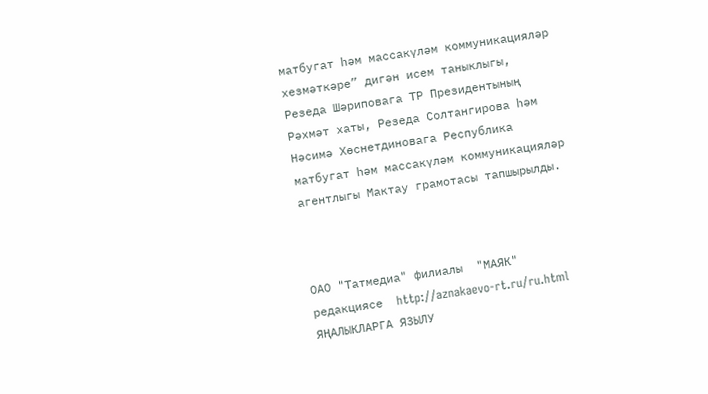матбугат һәм массакүләм коммуникацияләр хезмәткәре” дигән исем таныклыгы, Резеда Шәриповага ТР Президентының Рәхмәт хаты, Резеда Солтангирова һәм Нәсимә Хөснетдиновага Республика матбугат һәм массакүләм коммуникацияләр агентлыгы Мактау грамотасы тапшырылды.



ОАО "Татмедиа" филиалы  "МАЯК" редакциясе  http://aznakaevo-rt.ru/ru.html
ЯҢАЛЫКЛАРГА ЯЗЫЛУ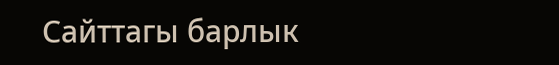Сайттагы барлык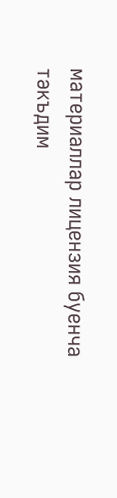материаллар лицензия буенча тәкъдим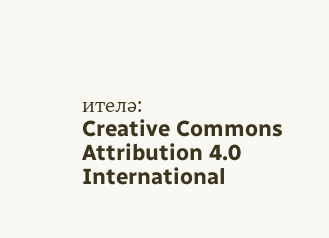ителә:
Creative Commons Attribution 4.0 International